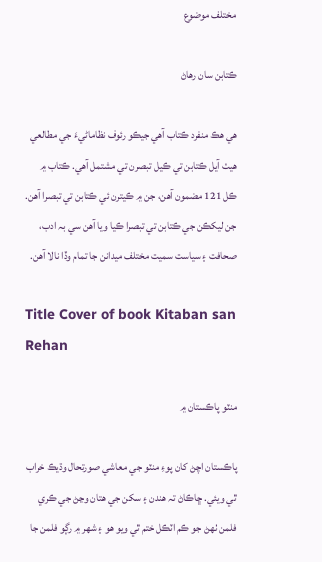مختلف موضوع

ڪتابن سان رھاڻ

ھي ھڪ منفرد ڪتاب آھي جيڪو رئوف نظاماڻيءَ جي مطالعي ھيٺ آيل ڪتابن تي ڪيل تبصرن تي مشتمل آھي. ڪتاب ۾ ڪل 121 مضمون آھن، جن ۾ ڪيترن ئي ڪتابن تي تبصرا آھن. جن ليکڪن جي ڪتابن تي تبصرا ڪيا ويا آھن سي بہ ادب، صحافت ۽ سياست سميت مختلف ميدانن جا تمام وڏا نالا آھن.

Title Cover of book Kitaban san Rehan

منٽو پاڪستان ۾

پاڪستان اچڻ کان پوءِ منٽو جي معاشي صورتحال وڌيڪ خراب ٿي ويئي. ڇاڪاڻ تہ هندن ۽ سکن جي هتان وڃڻ جي ڪري فلمن ٺھڻ جو ڪم اٽڪل ختم ٿي ويو هو ۽ شھر ۾ رڳو فلمن جا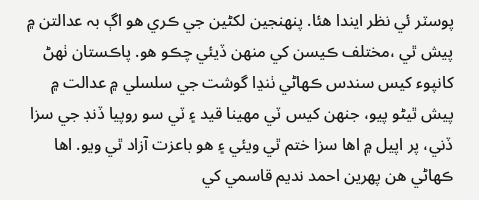پوسٽر ئي نظر ايندا هئا. پنھنجين لکڻين جي ڪري هو اڳ بہ عدالتن ۾ پيش ٿي ،مختلف ڪيسن کي منھن ڏيئي چڪو هو. پاڪستان ٺھڻ کانپوء کيس سندس ڪھاڻي ٺنڍا گوشت جي سلسلي ۾ عدالت ۾ پيش ٿيڻو پيو، جنھن کيس ٽي مھينا قيد ۽ ٽي سو روپيا ڏنڊ جي سزا ڏني، پر اپيل ۾ اها سزا ختم ٿي ويئي ۽ هو باعزت آزاد ٿي ويو. اها ڪھاڻي هن پھرين احمد نديم قاسمي کي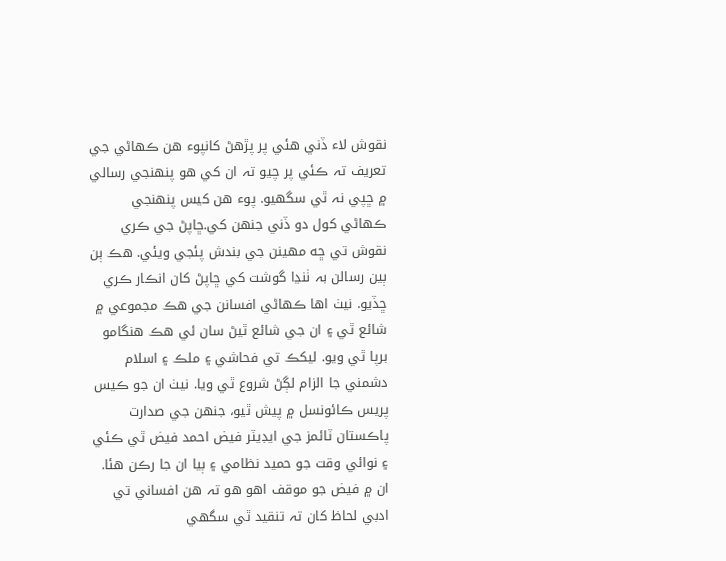نقوش لاء ڏني هئي پر پڙهڻ کانپوء هن ڪھاڻي جي تعريف تہ ڪئي پر چيو تہ ان کي هو پنھنجي رسالي ۾ ڇپي نہ ٿي سگهيو. پوء هن کيس پنھنجي ڪھاڻي کول دو ڏني جنھن کي.ڇاپڻ جي ڪري نقوش تي ڇه مھينن جي بندش پئجي ويئي. هڪ ٻن ٻين رسالن بہ ٺنڍا گوشت کي ڇاپڻ کان انڪار ڪري ڇڏيو. نيٺ اها ڪھاڻي افسانن جي هڪ مجموعي ۾ شائع ٿي ۽ ان جي شائع ٿيڻ سان ئي هڪ هنگامو برپا ٿي ويو. ليکڪ تي فحاشي ۽ ملڪ ۽ اسلام دشمني جا الزام لڳڻ شروع ٿي ويا. نيٺ ان جو ڪيس پريس ڪائونسل ۾ پيش ٿيو، جنھن جي صدارت پاڪستان ٽائمز جي ايڊيٽر فيض احمد فيض ٿي ڪئي ۽ نوائي وقت جو حميد نظامي ۽ ٻيا ان جا رڪن هئا. ان ۾ فيض جو موقف اهو هو تہ هن افساني تي ادبي لحاظ کان تہ تنقيد ٿي سگهي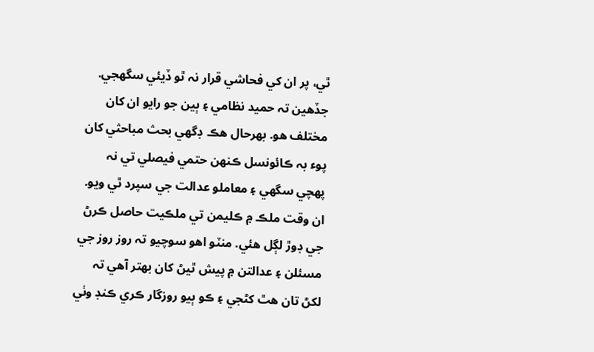ٿي، پر ان کي فحاشي قرار نہ ٿو ڏيئي سگهجي. جڏهين تہ حميد نظامي ۽ ٻين جو رايو ان کان مختلف هو. بھرحال هڪ ڊگهي بحث مباحثي کان پوء بہ ڪائونسل ڪنھن حتمي فيصلي تي نہ پھچي سگهي ۽ معاملو عدالت جي سپرد ٿي ويو.
ان وقت ملڪ ۾ ڪليمن تي ملڪيت حاصل ڪرڻ جي ڊوڙ لڳل هئي. منٽو اهو سوچيو تہ روز روز جي مسئلن ۽ عدالتن ۾ پيش ٿيڻ کان بھتر آهي تہ لکڻ تان هٿ کڻجي ۽ ڪو ٻيو روزگار ڪري ڪنڊ وٺي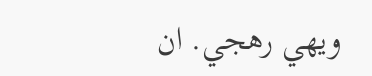ويھي رهجي. ان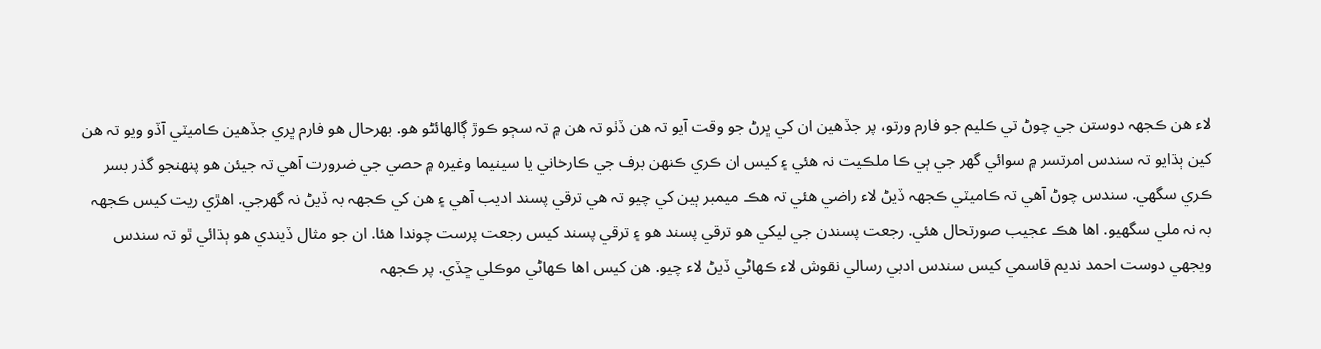لاء هن ڪجهہ دوستن جي چوڻ تي ڪليم جو فارم ورتو، پر جڏهين ان کي ڀرڻ جو وقت آيو تہ هن ڏٺو تہ هن ۾ تہ سڄو ڪوڙ ڳالھائڻو هو. بھرحال هو فارم ڀري جڏهين ڪاميٽي آڏو ويو تہ هن کين ٻڌايو تہ سندس امرتسر ۾ سوائي گهر جي ٻي ڪا ملڪيت نہ هئي ۽ کيس ان ڪري ڪنھن برف جي ڪارخاني يا سينيما وغيرہ ۾ حصي جي ضرورت آهي تہ جيئن هو پنھنجو گذر بسر ڪري سگهي. سندس چوڻ آهي تہ ڪاميٽي ڪجهہ ڏيڻ لاء راضي هئي تہ هڪ ميمبر ٻين کي چيو تہ هي ترقي پسند اديب آهي ۽ هن کي ڪجهہ بہ ڏيڻ نہ گهرجي. اهڙي ريت کيس ڪجهہ بہ نہ ملي سگهيو. اها هڪ عجيب صورتحال هئي. رجعت پسندن جي ليکي هو ترقي پسند هو ۽ ترقي پسند کيس رجعت پرست چوندا هئا. ان جو مثال ڏيندي هو ٻڌائي ٿو تہ سندس ويجهي دوست احمد نديم قاسمي کيس سندس ادبي رسالي نقوش لاء ڪھاڻي ڏيڻ لاء چيو. هن کيس اها ڪھاڻي موڪلي ڇڏي. پر ڪجهہ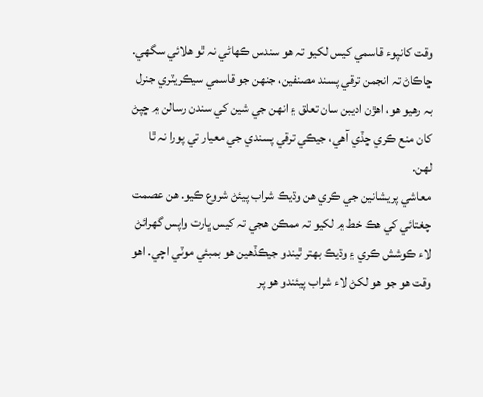وقت کانپوء قاسمي کيس لکيو تہ هو سندس ڪھاڻي نہ ٿو هلائي سگهي. ڇاڪاڻ تہ انجمن ترقي پسند مصنفين، جنھن جو قاسمي سيڪريٽري جنرل بہ رهيو هو، اهڙن اديبن سان تعلق ۽ انھن جي شين کي سندن رسالن ۾ ڇپڻ کان منع ڪري ڇڏي آهي، جيڪي ترقي پسندي جي معيار تي پورا نہ ٿا لھن.
معاشي پريشانين جي ڪري هن وڌيڪ شراب پيئڻ شروع ڪيو. هن عصمت چغتائي کي هڪ خط ۾ لکيو تہ ممڪن هجي تہ کيس ڀارت واپس گهرائڻ لاء ڪوشش ڪري ۽ وڌيڪ بھتر ٿيندو جيڪڏهين هو بمبئي موٽي اچي. اهو وقت هو جو هو لکڻ لاء شراب پيئندو هو پر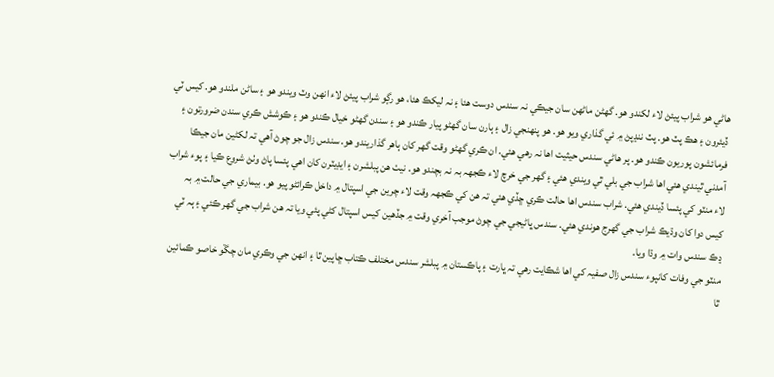هاڻي هو شراب پيئڻ لاء لکندو هو. گهڻن ماڻھن سان جيڪي نہ سندس دوست هئا ۽ نہ ليکڪ هئا، هو رڳو شراب پيئڻ لاء انھن وٽ ويندو هو ۽ ساڻن ملندو هو. کيس ٽي ڏيئرون ۽ هڪ پٽ هو. پٽ ننڍپڻ ۾ ئي گذاري ويو هو. هو پنھنجي زال ۽ ٻارن سان گهڻو پيار ڪندو هو ۽ سندن گهڻو خيال ڪندو هو ۽ ڪوشش ڪري سندن ضرورتون ۽ فرمائشون پوريون ڪندو هو. پر هاڻي سندس حيثيت اها نہ رهي هئي. ان ڪري گهڻو وقت گهر کان ٻاهر گذاريندو هو. سندس زال جو چوڻ آهي تہ لکڻين مان جيڪا آمدني ٿيندي هئي اها شراب جي بلي ٿي ويندي هئي ۽ گهر جي خرچ لاء ڪجهہ بہ نہ بچندو هو. نيٺ هن پبلشرن ۽ ايڊيٽرن کان اهي پئسا پاڻ وٺڻ شروع ڪيا ۽ پوء شراب لاء منٽو کي پئسا ڏيندي هئي. شراب سندس اها حالت ڪري ڇڏي هئي تہ هن کي ڪجهہ وقت لاء چرين جي اسپتال ۾ داخل ڪرائڻو پيو هو. بيماري جي حالت ۾ بہ کيس دوا کان وڌيڪ شراب جي گهرج هوندي هئي. سندس ڀاڻيجي جي چوڻ موجب آخري وقت ۾ جڏهين کيس اسپتال کڻي پئي ويا تہ هن شراب جي گهر ڪئي ۽ ٻہ ٽي ڍڪ سندس وات ۾ وڌا ويا.
منٽو جي وفات کانپوء سندس زال صفيہ کي اها شڪايت رهي تہ ڀارت ۽ پاڪستان ۾ پبلشر سندس مختلف ڪتاب ڇاپين ٿا ۽ انھن جي وڪري مان چڱو خاصو ڪمائين ٿا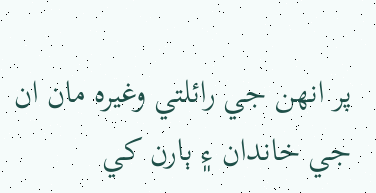پر انھن جي رائلتي وغيرہ مان ان جي خاندان ۽ ٻارن کي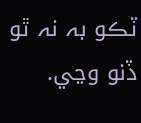ٽڪو بہ نہ ٿو ڏنو وڃي.